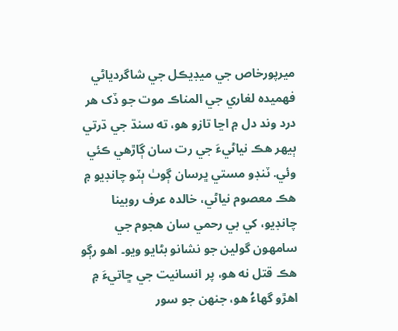ميرپورخاص جي ميڊيڪل جي شاگردياڻي فهميده لغاري جي المناڪ موت جو ڏک هر درد وند دل ۾ اڃا تازو هو، ته سنڌ جي ڌرتي ٻيهر هڪ نياڻيءَ جي رت سان ڳاڙهي ڪئي وئي. ٽنڊو مستي ڀرسان ڳوٺ ٻٽو چانڊيو ۾ هڪ معصوم نياڻي، خالده عرف روبينا چانڊيو، کي بي رحمي سان هجوم جي سامهون گولين جو نشانو بڻايو ويو۔ اهو رڳو هڪ قتل نه هو، پر انسانيت جي ڇاتيءَ ۾ اهڙو گهاءُ هو، جنهن جو سور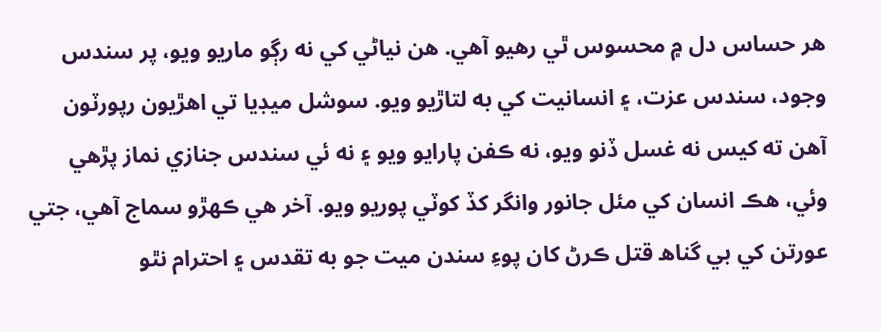هر حساس دل ۾ محسوس ٿي رهيو آهي. هن نياڻي کي نه رڳو ماريو ويو، پر سندس وجود، سندس عزت، ۽ انسانيت کي به لتاڙيو ويو. سوشل ميڊيا تي اهڙيون رپورٽون آهن ته کيس نه غسل ڏنو ويو، نه ڪفن پارايو ويو ۽ نه ئي سندس جنازي نماز پڙهي وئي، هڪ انسان کي مئل جانور وانگر کڏ کوٽي پوريو ويو. آخر هي ڪهڙو سماج آهي، جتي عورتن کي بي گناھ قتل ڪرڻ کان پوءِ سندن ميت جو به تقدس ۽ احترام نٿو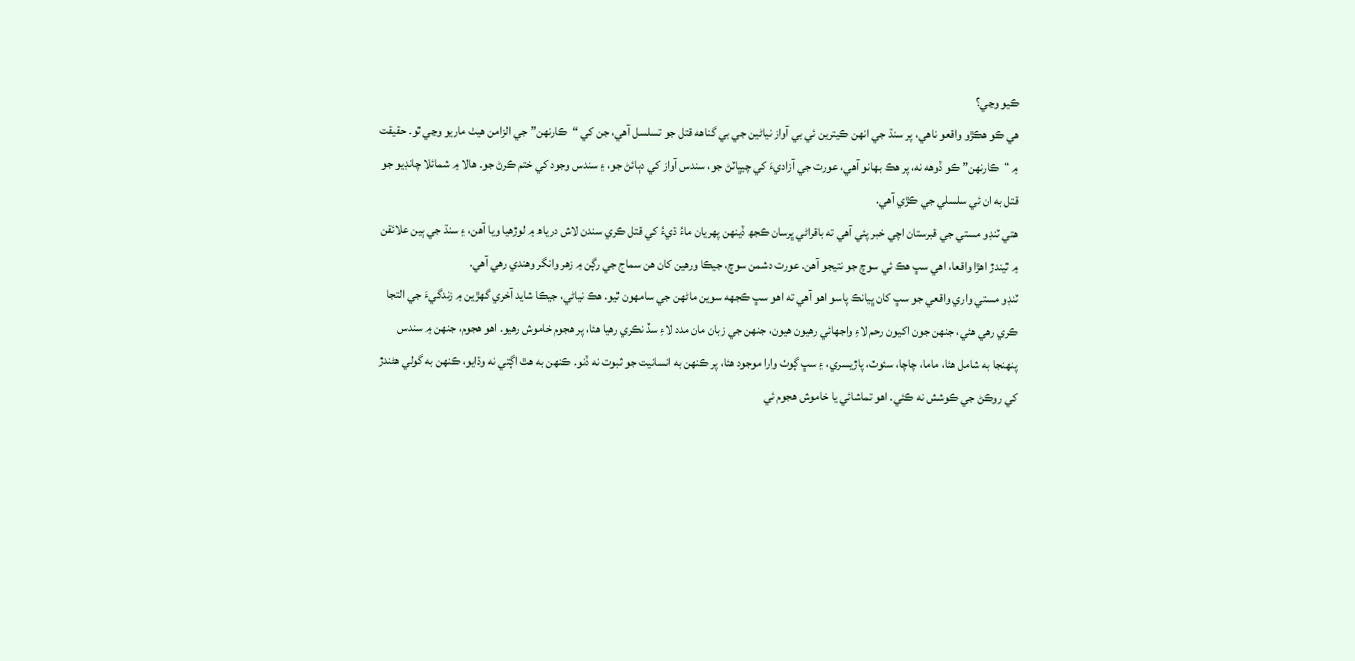ڪيو وڃي؟
هي ڪو هڪڙو واقعو ناهي، پر سنڌ جي انهن ڪيترين ئي بي آواز نياڻين جي بي گناهه قتل جو تسلسل آهي، جن کي “ڪارنهن” جي الزامن هيٺ ماريو وڃي ٿو۔ حقيقت ۾ “ڪارنهن” ڪو ڏوهه نه، پر هڪ بهانو آهي، عورت جي آزاديءَ کي چيڀاٽڻ جو، سندس آواز کي دٻائڻ جو، ۽ سندس وجود کي ختم ڪرڻ جو۔ هالا ۾ شمائلا چانڊيو جو قتل به ان ئي سلسلي جي ڪڙي آهي.
هتي ٽنڊو مستي جي قبرستان اچي خبر پئي آهي ته باقراڻي ڀرسان ڪجھ ڏينھن پهريان ماءُ ڌيءُ کي قتل ڪري سندن لاش درياھ ۾ لوڙهيا ويا آهن، ۽ سنڌ جي ٻين علائقن ۾ ٿيندڙ اهڙا واقعا، اهي سڀ هڪ ئي سوچ جو نتيجو آهن. عورت دشمن سوچ، جيڪا ورهين کان هن سماج جي رڳن ۾ زهر وانگر وهندي رهي آهي.
ٽنڊو مستي واري واقعي جو سڀ کان ڀيانڪ پاسو اهو آهي ته اهو سڀ ڪجهه سوين ماڻهن جي سامهون ٿيو. هڪ نياڻي، جيڪا شايد آخري گهڙين ۾ زندگيءَ جي التجا ڪري رهي هئي، جنهن جون اکيون رحم لاءِ واجهائي رهيون هيون، جنهن جي زبان مان مدد لاءِ سڏ نڪري رهيا هئا، پر هجوم خاموش رهيو. اهو هجوم، جنهن ۾ سندس پنهنجا به شامل هئا، ماما، چاچا، سئوٽ، پاڙيسري، ۽ سڀ ڳوٺ وارا موجود هئا، پر ڪنهن به انسانيت جو ثبوت نه ڏنو. ڪنهن به هٿ اڳتي نه وڌايو، ڪنهن به گولي هڻندڙ کي روڪڻ جي ڪوشش نه ڪئي. اهو تماشائي يا خاموش هجوم ئي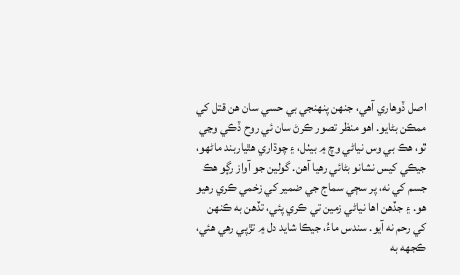اصل ڏوهاري آهي، جنهن پنهنجي بي حسي سان هن قتل کي ممڪن بڻايو. اهو منظر تصور ڪرڻ سان ئي روح ڏڪي وڃي ٿو، هڪ بي وس نياڻي وچ ۾ بيٺل، ۽ چوڌاري هٿياربند ماڻهو، جيڪي کيس نشانو بڻائي رهيا آهن. گولين جو آواز رڳو هڪ جسم کي نه، پر سڄي سماج جي ضمير کي زخمي ڪري رهيو هو. ۽ جڏهن اها نياڻي زمين تي ڪري پئي، تڏهن به ڪنهن کي رحم نه آيو. سندس ماءُ، جيڪا شايد دل ۾ تڙپي رهي هئي، ڪجهه به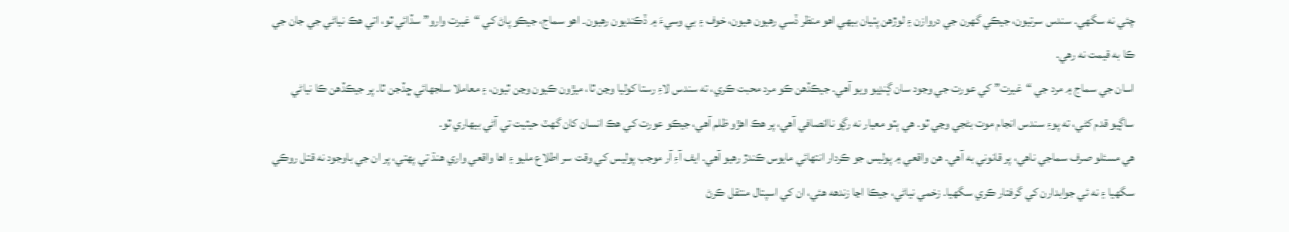چئي نه سگهي. سندس سرتيون، جيڪي گهرن جي دروازن ۽ لوڙهن پٺيان بيهي اهو منظر ڏسي رهيون هيون، خوف ۽ بي وسيءَ ۾ ڏڪنديون رهيون۔ اهو سماج، جيڪو پاڻ کي “غيرت وارو” سڏائي ٿو، اتي هڪ نياڻي جي جان جي ڪا به قيمت نه رهي.
اسان جي سماج ۾ مرد جي “غيرت” کي عورت جي وجود سان ڳنڍيو ويو آهي. جيڪڏهن ڪو مرد محبت ڪري، ته سندس لاءِ رستا کوليا وڃن ٿا، ميڙون ڪيون وڃن ٿيون، ۽ معاملا سلجهائي ڇڏجن ٿا. پر جيڪڏهن ڪا نياڻي ساڳيو قدم کڻي، ته پوءِ سندس انجام موت بڻجي وڃي ٿو. هي ٻٽو معيار نه رڳو ناانصافي آهي، پر هڪ اهڙو ظلم آهي، جيڪو عورت کي هڪ انسان کان گهٽ حيثيت تي آڻي بيهاري ٿو.
هي مسئلو صرف سماجي ناهي، پر قانوني به آهي. هن واقعي ۾ پوليس جو ڪردار انتهائي مايوس ڪندڙ رهيو آهي. ايف آءِ آر موجب پوليس کي وقت سر اطلاع مليو ۽ اھا واقعي واري هنڌ تي پهتي، پر ان جي باوجود نه قتل روڪي سگهيا ۽ نه ئي جوابدارن کي گرفتار ڪري سگهيا. زخمي نياڻي، جيڪا اڃا زندهه هئي، ان کي اسپتال منتقل ڪرڻ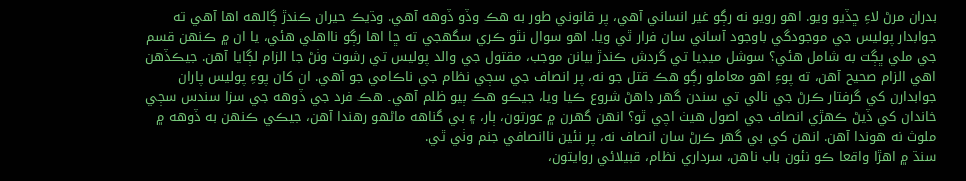بدران مرڻ لاءِ ڇڏيو ويو. اهو رويو نه رڳو غير انساني آهي، پر قانوني طور به هڪ وڏو ڏوهه آهي. وڌيڪ حيران ڪندڙ ڳالهه اها آهي ته جوابدار پوليس جي موجودگي باوجود آساني سان فرار ٿي ويا. اهو سوال نٿو ڪري سگهجي ته ڇا اها رڳو نااهلي هئي، يا ان ۾ ڪنهن قسم جي ملي ڀڳت به شامل هئي؟ سوشل ميڊيا تي گردش ڪندڙ بيانن موجب، مقتول جي والد پوليس تي رشوت وٺڻ جا الزام لڳايا آهن. جيڪڏهن اهي الزام صحيح آهن، ته پوءِ اهو معاملو رڳو هڪ قتل جو نه، پر انصاف جي سڄي نظام جي ناڪامي جو آهي. ان کان پوءِ پوليس پاران جوابدارن کي گرفتار ڪرڻ جي نالي تي سندن گهر ڊاهڻ شروع ڪيا ويا، جيڪو هڪ ٻيو ظلم آهي۔ هڪ فرد جي ڏوهه جي سزا سندس سڄي خاندان کي ڏيڻ ڪهڙي انصاف جي اصول هيٺ اچي ٿو؟ انهن گهرن ۾ عورتون، ٻار، ۽ بي گناهه ماڻهو رهندا آهن، جيڪي ڪنهن به ڏوهه ۾ ملوث نه هوندا آهن. انهن کي بي گهر ڪرڻ سان انصاف نه، پر نئين ناانصافي جنم وٺي ٿي.
سنڌ ۾ اهڙا واقعا ڪو نئون باب ناهن، سرداري نظام، قبيلائي روايتون،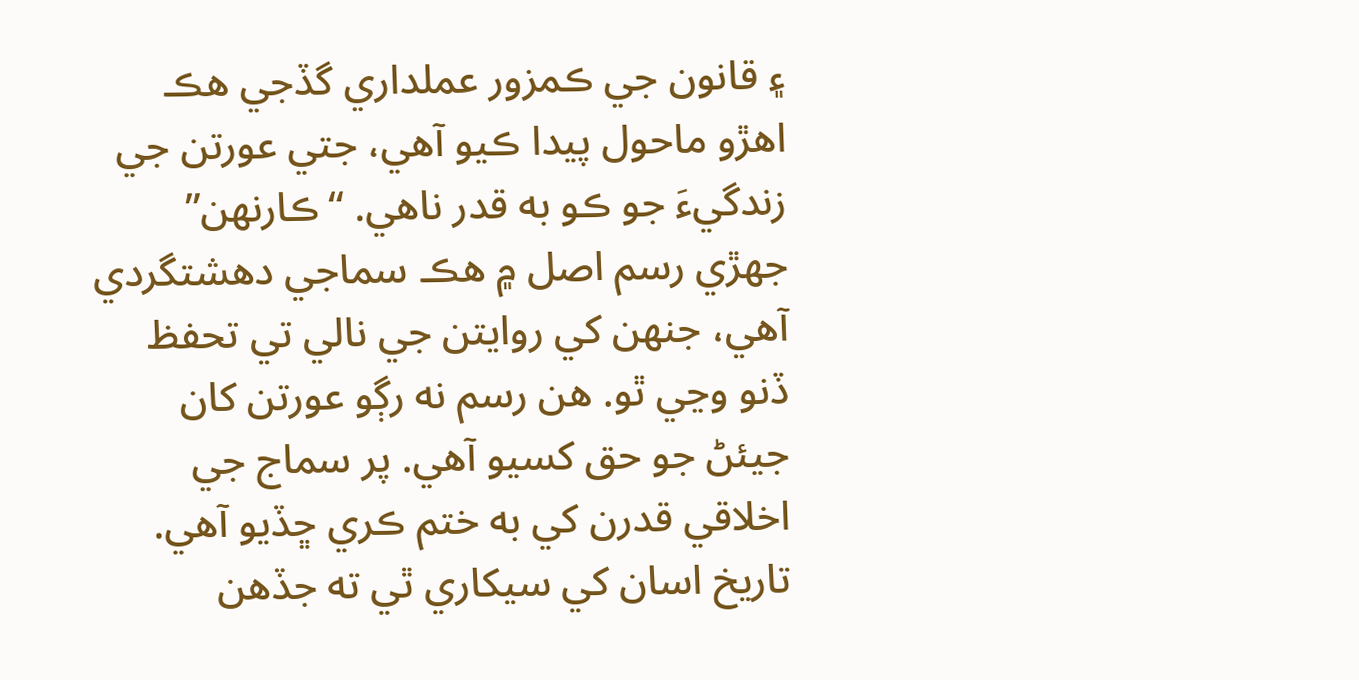۽ قانون جي ڪمزور عملداري گڏجي هڪ اهڙو ماحول پيدا ڪيو آهي، جتي عورتن جي زندگيءَ جو ڪو به قدر ناهي. “ڪارنهن” جهڙي رسم اصل ۾ هڪ سماجي دهشتگردي آهي، جنهن کي روايتن جي نالي تي تحفظ ڏنو وڃي ٿو. هن رسم نه رڳو عورتن کان جيئڻ جو حق کسيو آھي. پر سماج جي اخلاقي قدرن کي به ختم ڪري ڇڏيو آهي.
تاريخ اسان کي سيکاري ٿي ته جڏهن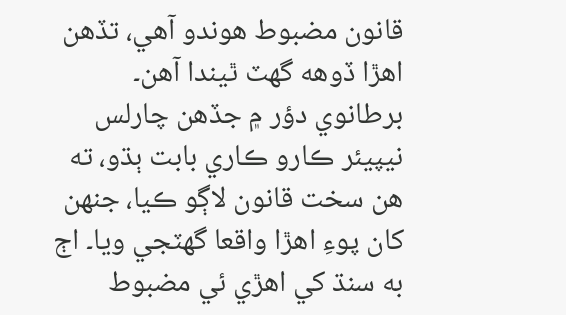قانون مضبوط هوندو آهي، تڏهن اهڙا ڏوهه گهٽ ٿيندا آهن۔ برطانوي دؤر ۾ جڏهن چارلس نيپيئر ڪارو ڪاري بابت ٻڌو، ته هن سخت قانون لاڳو ڪيا، جنهن کان پوءِ اهڙا واقعا گهٽجي ويا۔ اڄ به سنڌ کي اهڙي ئي مضبوط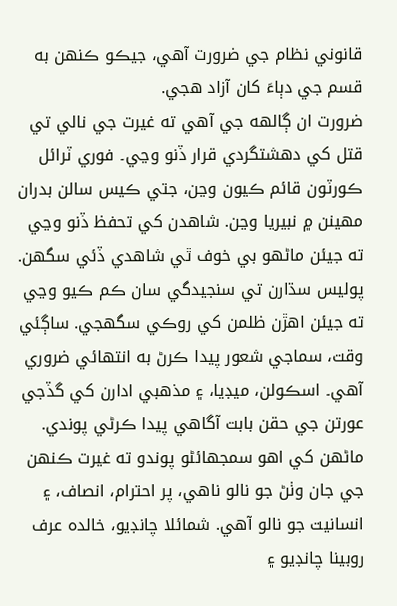قانوني نظام جي ضرورت آهي، جيڪو ڪنهن به قسم جي دٻاءَ کان آزاد هجي.
ضرورت ان ڳالهه جي آهي ته غيرت جي نالي تي قتل کي دهشتگردي قرار ڏنو وڃي۔ فوري ٽرائل ڪورٽون قائم ڪيون وڃن، جتي ڪيس سالن بدران مهينن ۾ نبيريا وڃن. شاهدن کي تحفظ ڏنو وڃي ته جيئن ماڻهو بي خوف ٿي شاهدي ڏئي سگهن. پوليس سڌارن تي سنجيدگي سان ڪم ڪيو وڃي ته جيئن اهڙن ظلمن کي روڪي سگهجي. ساڳئي وقت، سماجي شعور پيدا ڪرڻ به انتهائي ضروري آهي۔ اسڪولن، ميڊيا، ۽ مذهبي ادارن کي گڏجي عورتن جي حقن بابت آگاهي پيدا ڪرڻي پوندي. ماڻهن کي اهو سمجهائڻو پوندو ته غيرت ڪنهن جي جان وٺڻ جو نالو ناهي، پر احترام، انصاف، ۽ انسانيت جو نالو آهي. شمائلا چانڊيو، خالده عرف روبينا چانڊيو ۽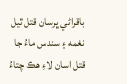باقراڻي ڀرسان قتل ٿيل نغمه ۽ سندس ماءُ جا قتل اسان لاءِ هڪ چتاءُ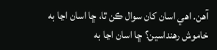آهن. اهي اسان کان سوال ڪن ٿا، ڇا اسان اڃا به خاموش رهنداسين؟ ڇا اسان اڃا به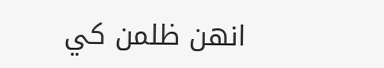انهن ظلمن کي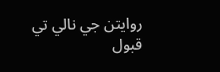روايتن جي نالي تي قبول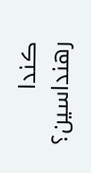ڪندا رهنداسين؟